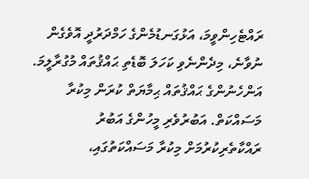ރައްޓެހިންވީމަ، އަޅުގަނޑުމެންގެ ހަމްދަރުދީ އޮވެގެން ނުވާނެ، މިދެންނެވި ކަހަލަ ބޮޑެތި ޙައްޤުތައް މުގުރާލީމަ. އަންހެނުންގެ ޙައްޤުތައް ޙިމާޔަތް ކުރަން މިކުރާ މަސައްކަތް. އަބުރުވެރި މީހުންގެ އަބުރު ރައްކާތެރިކުރުމަށް މިކުރާ މަސައްކަތުގައި،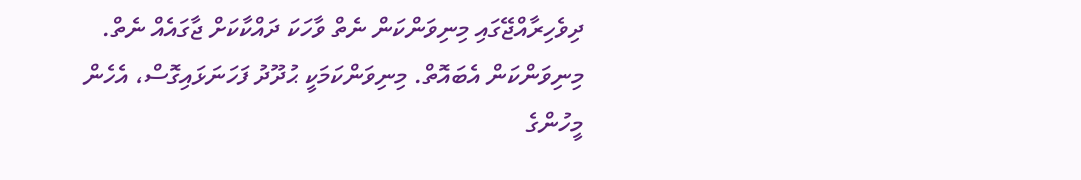ދިވެހިރާއްޖޭގައި މިނިވަންކަން ނެތް ވާހަކަ ދައްކާކަށް ޖާގައެއް ނެތް. މިނިވަންކަން އެބައޮތް. މިނިވަންކަމަކީ ޙުދޫދު ފަހަނަޅައިގޮސް، އެހެން މީހުންގެ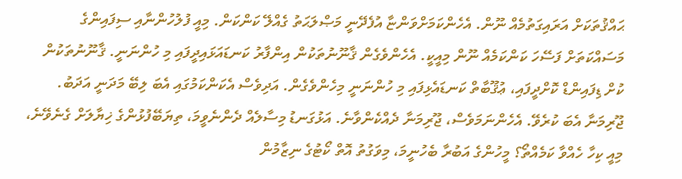ޙައްޤުތަކަށް އަރައިގަތުމެއް ނޫން. އެހެންކަމަށްވަންޏާ އުފެދޭނީ މަޞްލަޙަތު ގެއްލޭ ކަންކަން. މިއީ ފުލުހުންނާއި ސިފައިންގެ މަސައްކަތަށް ފަސޭހަ ކަންކަމެއް ނޫން މިއީކީ. އެހެންވެގެން ޤާނޫނުތަކުން އިންފާރު ކަނޑައަޅައިދީފައި މި ހުންނަނީ. ޤާނޫނުތަކުން ކުށް ޑިފައިންޑް ކޮށްދީފައި، ޢުޤޫބާތް ކަނޑައެޅިފައި މި ހުންނަނީ މިހެންވެގެން. އަދިވެސް އެކަންކަމުގައި އެބަ ލިބޭ މަދަނީ އަދަބު. ޖޫރިމަނާ އެބަ ކުރެވޭ. އެހެންނަމަވެސް، ޖޫރިމަނާ ދެއްކެންވާނެ. އަޅުގަނޑު މިސާލެއް ދެންނެވީމަ، ތިޔަބޭފުޅުންގެ ޚިޔާލަށް ގެނެވޭނެ، މިއީ ކިހާ ހެއްވާ ކަމެއްތޯ؟ މީހުންގެ އަބުރާ ބެހުނީމަ، މިވަގުތު އޮތް ކޯޓުގެ ނިޒާމުން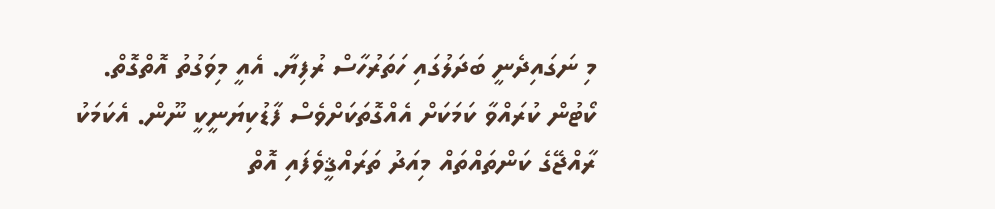މި ނަގައިދެނީ ބަދަލުގައި ހަތަރުހާސް ރުފިޔާ. އެއީ މިވަގުތު އޮތްގޮތް. ކޯޓުން ކުރައްވާ ކަމަކަށް އެއްގޮތަކަށްވެސް ފާޑުކިޔަނީކީ ނޫން. އެކަމަކު ރާއްޖޭގެ ކަންތައްތައް މިއަދު ތަރައްޤީވެފައި އޮތް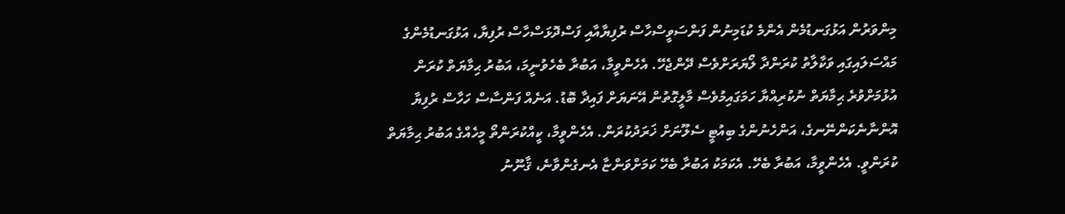މިންވަރުން އަޅުގަނޑުމެން އެންމެ ކުޑަމިނުން ފަންސަވީސްހާސް ރުފިޔާއާއި ފަސްދޮޅަސްހާސް ރުފިޔާ، އަޅުގަނޑުމެންގެ މައްސަލައިގައި ވަކާލާތު ކުރަންދާ ލޯޔަރަށްވެސް ދޭންޖެހޭ. އެހެންވީމާ، އަބުރާ ބެހެވުނީމަ، އަބުރު ޙިމާޔަތް ކުރަން އުޅުމަށްވުރެ ޙިމާޔަތް ނުކުރިއްޔާ ހަމަގައިމުވެސް މާލީގޮތުން އޭނަޔަށް ފައިދާ ބޮޑު. އަނެއް ފަންސާސް ހަހާސް ރުފިޔާ އޮންނާނެކަންނޭނގެ، އަންހެނުންގެ ބިއުޓީ ސެލޫނަށް ޚަރަދުކުރަން. އެހެންވީމާ، ކީއްކުރަންތޯ މީހެއްގެ އަބުރު ޙިމާޔަތް ކުރަންވީ. އެހެންވީމާ، އަބުރާ ބެހޭ. އެކަމަކު އަބުރާ ބެހޭ ކަމަށްވަންޏާ އެނގެންވާނެ، ޤާނޫނު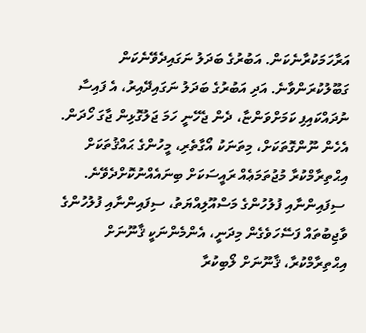އަރާހަމަކުރާނެކަން. އަބުރުގެ ބަދަލު ނަގައިދެވޭނެކަން ގަބޫލުކުރަންވާނެ. އަދި އަބުރުގެ ބަދަލު ނަގައިދޭއިރު، އެ ފައިސާ ނުދައްކައިފި ކަމަށްވަންޏާ، ދެން ޖެހޭނީ ހަމަ ޖަލުގޮޅިން ޖާގަ ހޯދަން. އެހެން ނޫންގޮތަކަށް، މިތަނަކު އޯގާތެރި، މީހުންގެ ޙައްޤުތަކަށް އިޙްތިރާމްކުރާ މުޖުތަމަޢެއް ރައީސަކަށް ބިނައެއްނުކޮށްދެވޭނެ.
 ސިފައިންނާއި ފުލުހުންގެ މަސްއޫލިއްޔަތު، ސިފައިންނާއި ފުލުހުންގެ ވާޖިބުތައް ފަސޭހަވެގެން މިދަނީ، އެންމެންނަކީ ޤާނޫނަށް އިޙްތިރާމްކުރާ، ޤާނޫނަށް ލޯބިކުރާ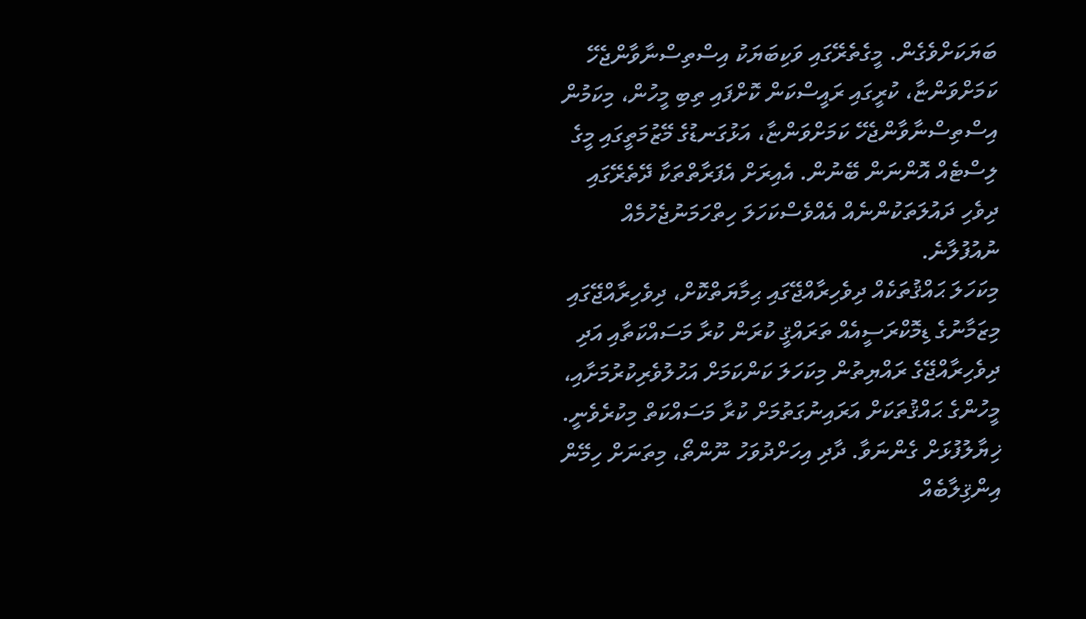ބަޔަކަށްވެގެން. މީގެތެރޭގައި ވަކިބަޔަކު އިސްތިސްނާވާންޖެހޭ ކަމަށްވަންޏާ، ކުރީގައި ރައީސްކަން ކޮށްފައި ތިބި މީހުން، މިކަމުން އިސްތިސްނާވާންޖެހޭ ކަމަށްވަންޏާ، އަޅުގަނޑުގެ މޭޒުމަތީގައި މީގެ ލިސްޓެއް އޮންނަން ބޭނުން. އެއިރަށް އެފަރާތްތަކާ ދޭތެރޭގައި ދިވެހި ދައުލަތަކުންނެއް އެއްވެސްކަހަލަ ހިތްހަމަނުޖެހުމެއް ނުއުފުލާނެ.
މިކަހަލަ ޙައްޤުތަކެއް ދިވެހިރާއްޖޭގައި ޙިމާޔަތްކޮށް، ދިވެހިރާއްޖޭގައި މިޒަމާނުގެ ޑިމޮކްރަސީއެއް ތަރައްޤީ ކުރަން ކުރާ މަސައްކަތާއި އަދި ދިވެހިރާއްޖޭގެ ރައްޔިތުން މިކަހަލަ ކަންކަމަށް އަހުލުވެރިކުރުމަށާއި، މީހުންގެ ޙައްޤުތަކަށް އަރައިނުގަތުމަށް ކުރާ މަސައްކަތް މިކުރެވެނީ. ޚިޔާލުފުޅަށް ގެންނަވާ. ދާދި އިހަށްދުވަހު ނޫންތޯ، މިތަނަށް ހިމޭން އިންޤިލާބެއް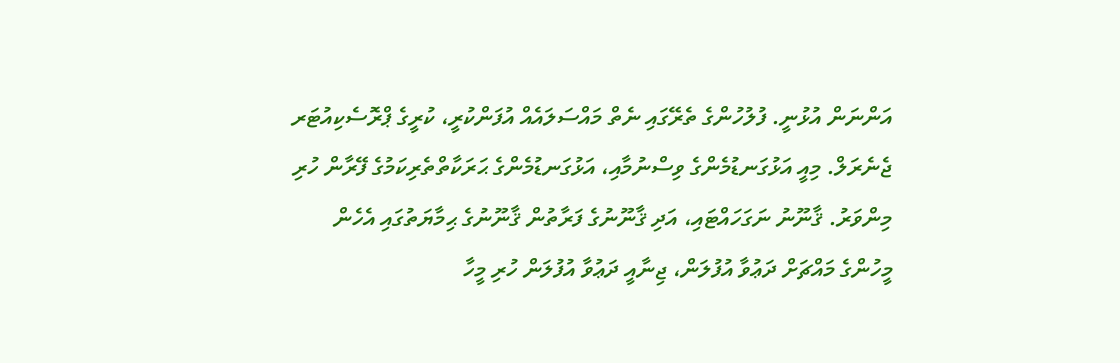އަންނަން އުޅުނީ. ފުލުހުންގެ ތެރޭގައި ނެތް މައްސަލައެއް އުފަންކުރީ، ކުރީގެ ޕްރޮސެކިއުޓަރ ޖެނެރަލް. މިއީ އަޅުގަނޑުމެންގެ ވިސްނުމާއި، އަޅުގަނޑުމެންގެ ޙަރަކާތްތެރިކަމުގެ ފޭރާން ހުރި މިންވަރު. ޤާނޫނު ނަގަހައްޓައި، އަދި ޤާނޫނުގެ ފަރާތުން ޤާނޫނުގެ ޙިމާޔަތުގައި އެހެން މީހުންގެ މައްޗަށް ދަޢުވާ އުފުލަން، ޖިނާއީ ދަޢުވާ އުފުލަން ހުރި މީހާ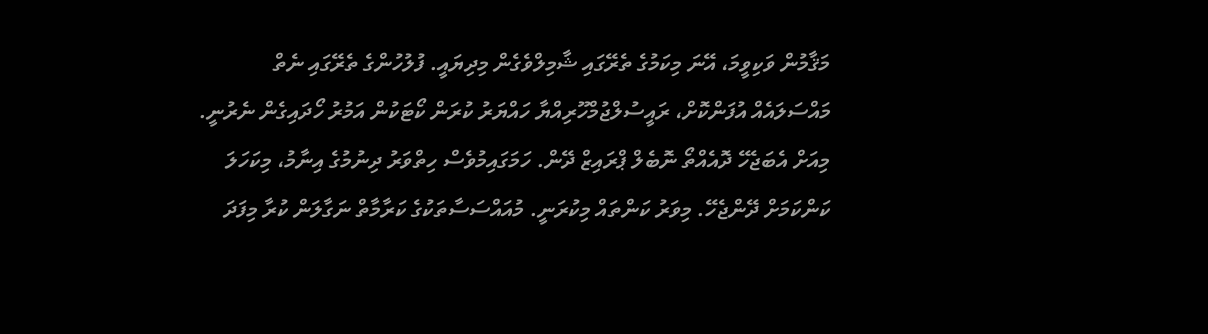މަޤާމުން ވަކިވީމަ، އޭނަ މިކަމުގެ ތެރޭގައި ޝާމިލްވެގެން މިދިޔައީ. ފުލުހުންގެ ތެރޭގައި ނެތް މައްސަލައެއް އުފަންކޮށް، ރައީސުލްޖުމްހޫރިއްޔާ ހައްޔަރު ކުރަން ކޯޓަކުން އަމުރު ހޯދައިގެން ނެރުނީ. މިއަށް އެބަޖެހޭ ދޮއެއްތޯ ނޮބެލް ޕްރައިޒް ދޭން. ހަމަގައިމުވެސް ހިތްވަރު ދިނުމުގެ އިނާމު، މިކަހަލަ ކަންކަމަށް ދޭންޖެހޭ. މިވަރު ކަންތައް މިކުރަނީ. މުއައްސަސާތަކުގެ ކަރާމާތް ނަގާލަން ކުރާ މިފަދަ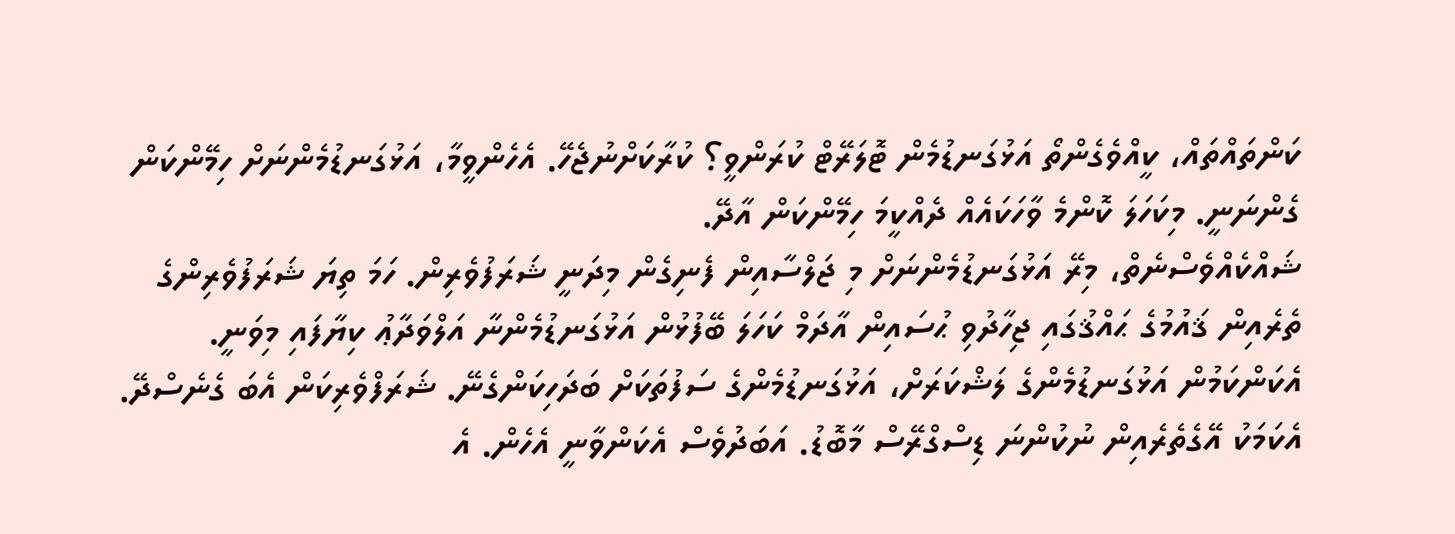ކަންތައްތައް، ކީއްވެގެންތޯ އަޅުގަނޑުމެން ޓޮލަރޭޓް ކުރަންވީ؟ ކުރާކަށްނުޖެހޭ. އެހެންވީމާ، އަޅުގަނޑުމެންނަށް ހިމޭންކަން ގެންނަނީ. މިކަހަލަ ކޮންމެ ވާހަކައެއް ދެއްކީމަ ހިމޭންކަން އާދޭ.
ޝައްކެއްވެސްނެތް، މިރޭ އަޅުގަނޑުމެންނަށް މި ޖަލްސާއިން ފެނިގެން މިދަނީ ޝަރަފުވެރިން. ހަމަ ތިޔަ ޝަރަފުވެރިންގެ ތެރެއިން ޤައުމުގެ ޙައްޤުގައި ޖިހާދުވި ޙުސައިން އާދަމް ކަހަލަ ބޭފުޅުން އަޅުގަނޑުމެންނާ އަލްވަދާޢު ކިޔާފައި މިވަނީ. އެކަންކަމުން އަޅުގަނޑުމެންގެ ލަޝްކަރަށް، އަޅުގަނޑުމެންގެ ސަފުތަކަށް ބަދަހިކަންގެނޭ. ޝަރަފްވެރިކަން އެބަ ގެނެސްދޭ. އެކަމަކު އޭގެތެރެއިން ނުކުންނަ ޑިސްގްރޭސް މާބޮޑު. އަބަދުވެސް އެކަންވާނީ އެހެން. އެ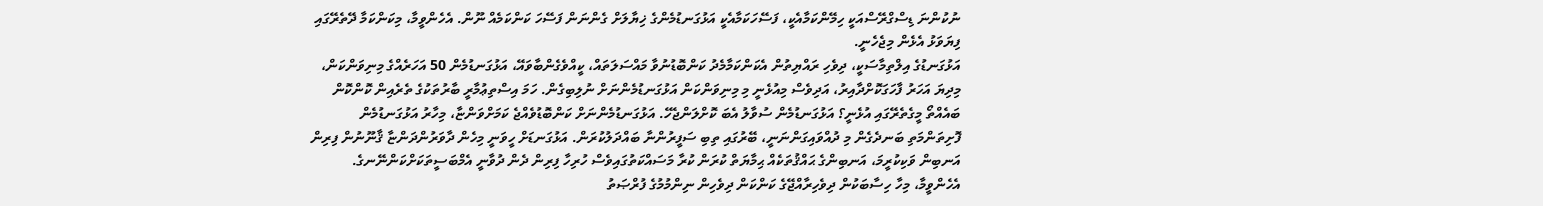ނުކުންނަ ޑިސްގްރޭސްއަކީ ހިމޭންކަމާއެކީ، ފަސޭހަކަމާއެކީ އަޅުގަނޑުމެންގެ ޚިޔާލަށް ގެންނަން ފަސޭހަ ކަންކަމެއް ނޫން. އެހެންވީމާ، މިކަންކަމާ ދޭތެރޭގައި ފިޔަވަޅު އެޅެން މިޖެހެނީ.
އަޅުގަނޑުގެ އިލްތިމާސަކީ، ދިވެހި ރައްޔިތުން އެކަންކަމާމެދު ކަންބޮޑުނުވާ މައްސަލަތައް، ކީއްވެގެންބާވައޭ، އަޅުގަނޑުމެން 50 އަހަރެއްގެ މިނިވަންކަން، މިދިޔަ އަހަރު ފާހަގަކޮށްދާއިރު، އަދިވެސް މިއުޅެނީ މި މިނިވަންކަން އަޅުގަނޑުމެންނަށް ނުލިބިގެން. ހަމަ އިސްތިޢުމާރީ ބާރުތަކުގެ ތެރެއިން ކޮންކޮން ބައެއްތޯ މީގެތެރޭގައި އުޅެނީ؟ އަޅުގަނޑުމެން ސުވާލު އެބަ ކޮށްލަންޖެހޭ. އަޅުގަނޑުމެންނަށް ކަންބޮޑުވެއްޖެ ކަމަށްވަންޏާ، މިހާރު އަޅުގަނޑުމެން ފޮށިތަންމަތި ބަނދެގެން މި ދުއްވައިގަންނަނީ، ބޭރުގައި ތިބި ސަފީރުންނާ ބައްދަލުކުރަން. އަޅުގަނޑަށް ހީވަނީ މިހެން ދާވަރުންދަންޏާ ޤާނޫނުން ފިރިން އަނބިން ވަކިކުރީމަ، އަނބިންގެ ޙައްޤުތަކެއް ޙިމާޔަތް ކުރަން ކުރާ މަސައްކަތުގައިވެސް ހުރިހާ ފިރިން ދެން ދުވާނީ އެމްބަސީތަކަށްކަންނޭނގެ. އެހެންވީމާ، މިހާ ހިސާބަކުން ދިވެހިރާއްޖޭގެ ކަންކަން ދިވެހިން ނިންމުމުގެ ފުރްޞަތު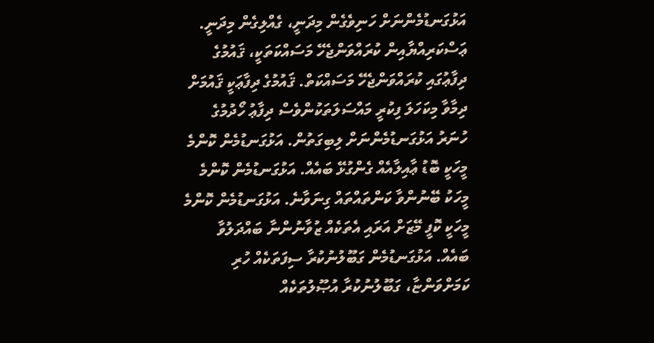އަޅުގަނޑުމެންނަށް ހަނިވެގެން މިދަނީ، ގެއްލިގެން މިދަނީ.
ޢަސްކަރިއްޔާއިން ކުރައްވަންޖެހޭ މަސައްކަތަކީ، ޤައުމުގެ ދިފާޢުގައި ކުރައްވަންޖެހޭ މަސައްކަތް. ޤައުމުގެ ދިފާޢަކީ ޤައުމަށް ދިމާވާ މިކަހަލަ ފިކުރީ މައްސަލަތަކުންވެސް ދިފާޢު ހޯދުމުގެ ހުނަރު އަޅުގަނޑުމެންނަށް ލިބިގަތުން. އަޅުގަނޑުމެން ކޮންމެ މީހަކީ ބޮޑު ޢާއިލާއެއް ގެންގުޅޭ ބައެއް. އަޅުގަނޑުމެން ކޮންމެ މީހަކު ބޭނުންވާ ކަންތައްތައް ގިނަވާނެ. އަޅުގަނޑުމެން ކޮންމެ މީހަކީ ކޮފީ މޭޒަށް އަރައި އެތަކެއް ޒުވާނުންނާ ބައްދަލުވާ ބައެއް. އަޅުގަނޑުމެން ގަބޫލުނުކުރާ ސިފަތަކެއް ހުރި ކަމަށްވަންޏާ، ގަބޫލުނުކުރާ އުޞޫލުތަކެއް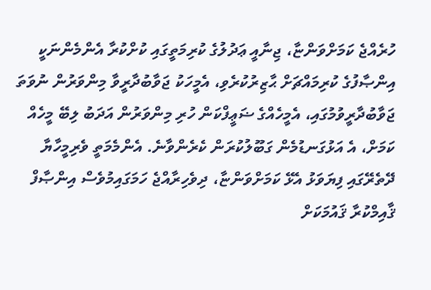ހުރެއްޖެ ކަމަށްވަންޏާ، ޖިނާއީ ޢަދުލުގެ ކުރިމަތީގައި ކުށްކުރާ އެންމެންނަކީ އިންޞާފުގެ ކުރިމައްޗަށް ޙާޒިރުކުރެވި، އެމީހަކު ޖަވާބުދާރީވާ މިންވަރުން ނުވަތަ ޖަވާބުދާރީވުމުގައި، އެމީހެއްގެ ޟަޢީފްކަން ހުރި މިންވަރުން އަދަބު ލިބޭ މީހެއް ކަމަށް، އެ އަޅުގަނޑުމެން ގަބޫލުކުރަން ކެރެންވާނެ. އެންމެމަތީ ވެރިމީހާޔާ ދޭތެރޭގައި ފިޔަވަޅު އެޅޭ ކަމަށްވަންޏާ، ދިވެހިރާއްޖެ ހަމަގައިމުވެސް އިންޞާފް ޤާއިމްކުރާ ޤައުމަކަށް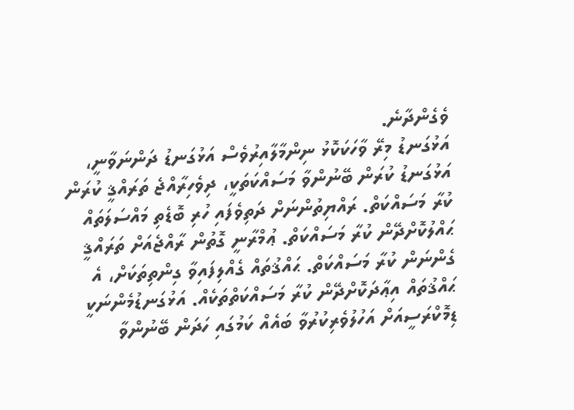ވެގެންދާނެ.
އަޅުގަނޑު މިރޭ ވާހަކަކޮޅު ނިންމާލާއިރުވެސް އަޅުގަނޑު ދަންނަވާނީ، އަޅުގަނޑު ކުރަން ބޭނުންވާ މަސައްކަތަކީ، ދިވެހިރާއްޖެ ތަރައްޤީ ކުރަން ކުރާ މަސައްކަތް. ރައްޔިތުންނަށް ދަތިވެފައި ހުރި ބޮޑެތި މައްސަލަތައް ޙައްލުކޮށްދޭން ކުރާ މަސައްކަތް. ޢުމްރާނީ ގޮތުން ރާއްޖެއަށް ތަރައްޤީ ގެންނަން ކުރާ މަސައްކަތް. ޙައްޤުތައް ގެއްލިފައިވާ ގިންތިތަކަށް، އެ ޙައްޤުތައް އިޢާދަކޮށްދޭން ކުރާ މަސައްކަތްތަކެއް. އަޅުގަނޑުމެންނަކީ ޑިމޮކްރަސީއަށް އަހުލުވެރިކުރުވާ ބައެއް ކަމުގައި ހަދަން ބޭނުންވާ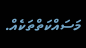މަސައްކަތްތަކެއް.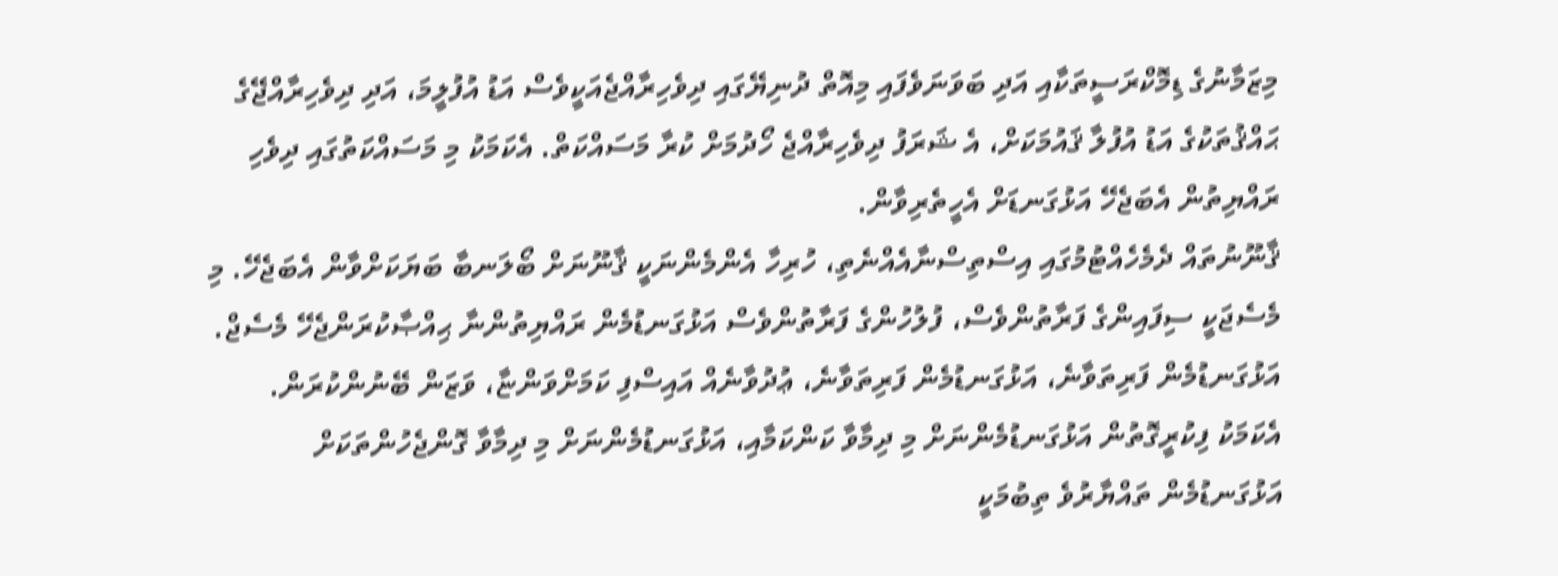މިޒަމާނުގެ ޑިމޮކްރަސީތަކާއި އަދި ބަވަނަވެފައި މިއޮތް ދުނިޔޭގައި ދިވެހިރާއްޖެއަކީވެސް އަޑު އުފުލީމަ، އަދި ދިވެހިރާއްޖޭގެ ޙައްޤުތަކުގެ އަޑު އުފުލާ ޤައުމަކަށް، އެ ޝަރަފު ދިވެހިރާއްޖެ ހޯދުމަށް ކުރާ މަސައްކަތް. އެކަމަކު މި މަސައްކަތުގައި ދިވެހި ރައްޔިތުން އެބަޖެހޭ އަޅުގަނޑަށް އެހީތެރިވާން.
ޤާނޫނުތައް ދެމެހެއްޓުމުގައި އިސްތިސްނާއެއްނެތި، ހުރިހާ އެންމެންނަކީ ޤާނޫނަށް ބޯލަނބާ ބަޔަކަށްވާން އެބަޖެހޭ. މި މެސެޖަކީ ސިފައިންގެ ފަރާތުންވެސް، ފުލުހުންގެ ފަރާތުންވެސް އަޅުގަނޑުމެން ރައްޔިތުންނާ ޙިއްޞާކުރަންޖެހޭ މެސެޖް. އަޅުގަނޑުމެން ފަރިތަވާނެ، އަޅުގަނޑުމެން ފަރިތަވާނެ، ޢުދުވާނެއް އައިސްފި ކަމަށްވަންޏާ، ވަޒަން ބޭނުންކުރަން. އެކަމަކު ފިކުރީގޮތުން އަޅުގަނޑުމެންނަށް މި ދިމާވާ ކަންކަމާއި، އަޅުގަނޑުމެންނަށް މި ދިމާވާ ގޮންޖެހުންތަކަށް އަޅުގަނޑުމެން ތައްޔާރުވެ ތިބުމަކީ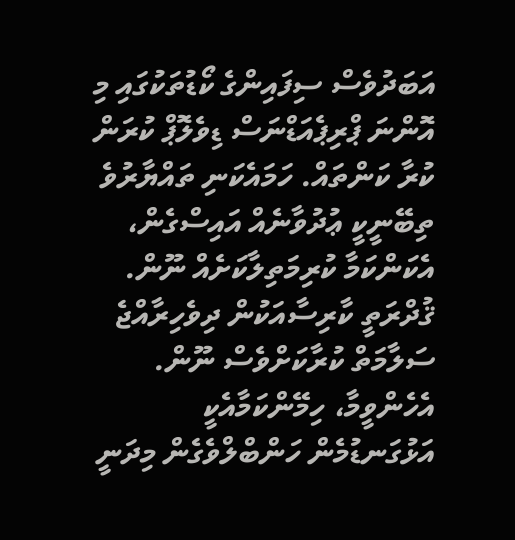އަބަދުވެސް ސިފައިންގެ ކޯޑުތަކުގައި މި އޮންނަ ޕްރިޕެއަޑްނަސް ޑިވެލޮޕް ކުރަން ކުރާ ކަންތައް. ހަމައެކަނި ތައްޔާރުވެ ތިބޭނީކީ ޢުދުވާނެއް އައިސްގެން، އެކަންކަމާ ކުރިމަތިލާކަށެއް ނޫން. ޤުދްރަތީ ކާރިސާއަކުން ދިވެހިރާއްޖެ ސަލާމަތް ކުރާކަށްވެސް ނޫން. އެހެންވީމާ، ހިމޭންކަމާއެކީ އަޅުގަނޑުމެން ހަންބްލްވެގެން މިދަނީ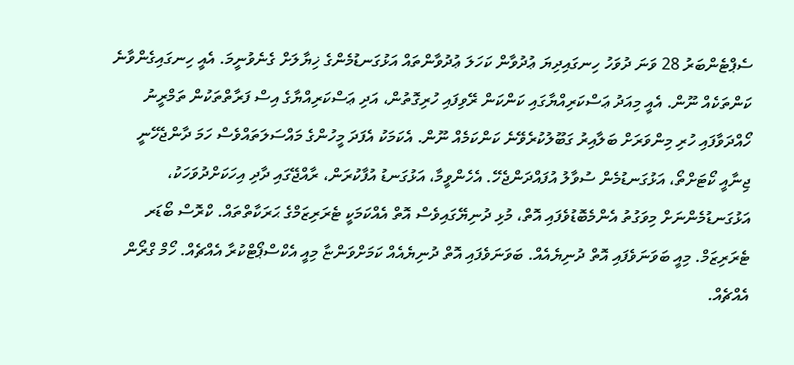ސެޕްޓެންބަރު 28 ވަނަ ދުވަހު ހިނގައިދިޔަ ޢުދުވާން ކަހަލަ ޢުދުވާންތައް އަޅުގަނޑުމެންގެ ޚިޔާލަށް ގެނެވުނީމަ. އެއީ ހިނގައިގެންވާނެ ކަންތަކެއް ނޫން. އެއީ މިއަދު ޢަސްކަރިއްޔާގައި ކަންކަން ރޭވިފައި ހުރިގޮތުން، އަދި ޢަސްކަރިއްޔާގެ އިސް ފަރާތްތަކުން ތަމްރީނު ހޯއްދަވާފައި ހުރި މިންވަރަށް ބަލާއިރު ގަބޫލުކުރެވޭނެ ކަންކަމެއް ނޫން. އެކަމަކު އެފަދަ މީހުންގެ މައްސަލަތައްވެސް ހަމަ ދާންޖެހޭނީ ޖިނާއީ ކޯޓަށްތޯ، އަޅުގަނޑުމެން ސުވާލު އުފައްދަންޖެހޭ. އެހެންވީމާ، އަޅުގަނޑު އުފާކުރަން، ރާއްޖޭގައި ދާދި އިހަކަށްދުވަހަކު، އަޅުގަނޑުމެންނަށް މިވަގުތު އެންމެބޮޑުވެފައި އޮތް، މުޅި ދުނިޔޭގައިވެސް އޮތް އެއްކަމަކީ ޓެރަރިޒަމްގެ ޙަރަކާތްތައް. ކްރޮސް ބޯޑަރ ޓެރަރިޒަމް. މިއީ ބަވަނަވެފައި އޮތް ދުނިޔެއެއް. ބަވަނަވެފައި އޮތް ދުނިޔެއެއް ކަމަށްވަންޏާ މިއީ އެކްސްޕޯޓްކުރާ އެއްޗެއް. ހޯމް ގްރޯން އެއްޗެއް.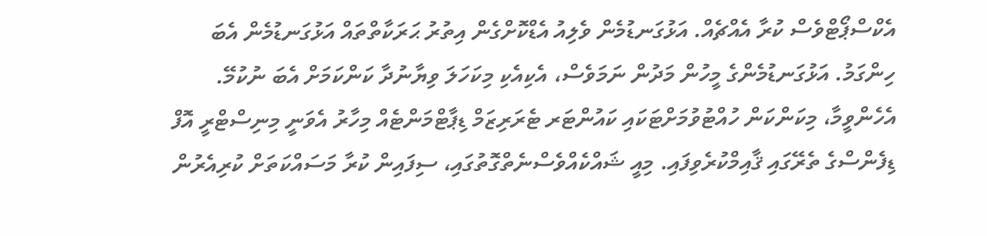އެކްސްޕޯޓްވެސް ކުރާ އެއްޗެއް. އަޅުގަނޑުމެން ވެލިއު އެޑްކޮށްގެން އިތުރު ޙަރަކާތްތައް އަޅުގަނޑުމެން އެބަ ހިންގަމު. އަޅުގަނޑުމެންގެ މީހުން މަދުން ނަމަވެސް، އެކިއެކި މިކަހަލަ ވިޔާނުދާ ކަންކަމަށް އެބަ ނުކުމޭ. އެހެންވީމާ، މިކަންކަން ހުއްޓުވުމަށްޓަކައި ކައުންޓަރ ޓެރަރިޒަމް ޑިޕާޓްމަންޓެއް މިހާރު އެވަނީ މިނިސްޓްރީ އޮފް ޑިފެންސްގެ ތެރޭގައި ޤާއިމްކުރެވިފައި. މިއީ ޝައްކެއްވެސްނެތްގޮތުގައި، ސިފައިން ކުރާ މަސައްކަތަށް ކުރިއެރުން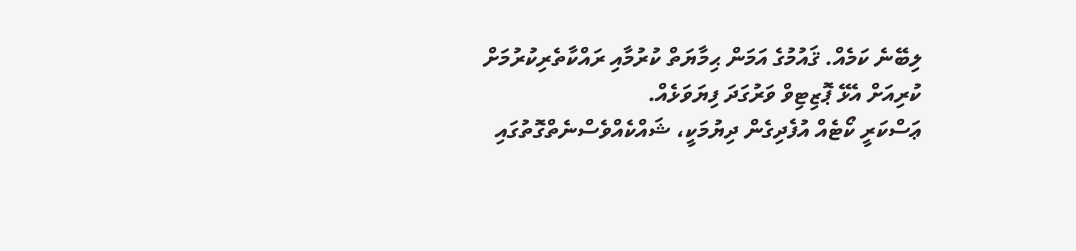ލިބޭނެ ކަމެއް. ޤައުމުގެ އަމަން ޙިމާޔަތް ކުރުމާއި ރައްކާތެރިކުރުމަށް ކުރިއަށް އެޅޭ ޕޮޒިޓިވް ވަރުގަދަ ފިޔަވަޅެއް.
ޢަސްކަރީ ކޯޓެއް އުފެދިގެން ދިޔުމަކީ، ޝައްކެއްވެސްނެތްގޮތުގައި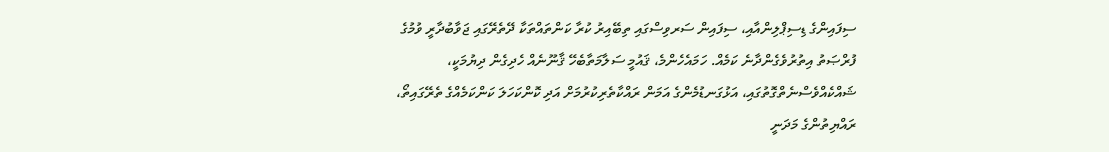ސިފައިންގެ ޑިސިޕްލިންއާއި، ސިފައިން ސަރވިސްގައި ތިބޭއިރު ކުރާ ކަންތައްތަކާ ދޭތެރޭގައި ޖަވާބުދާރީ ވުމުގެ ފުރްޞަތު އިތުރުވެގެންދާނެ ކަމެއް. ހަމައެހެންމެ، ޤައުމީ ސަލާމަތާބެހޭ ޤާނޫނެއް ހެދިގެން ދިޔުމަކީ، ޝައްކެއްވެސްނެތްގޮތުގައި، އަޅުގަނޑުމެންގެ އަމަން ރައްކާތެރިކުރުމަށް އަދި ކޮންކަހަލަ ކަންކަމެއްގެ ތެރޭގައިތޯ، ރައްޔިތުންގެ މަދަނީ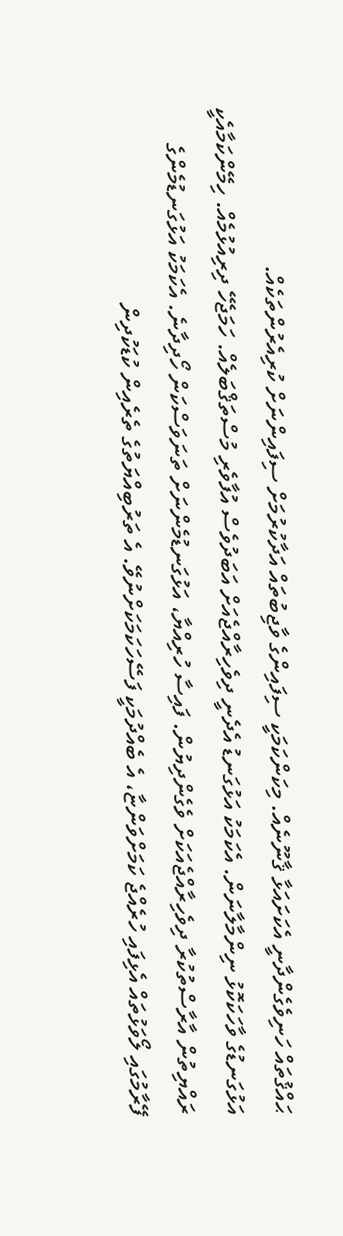ޙައްޤުތައް ހަނިވެގެންދާނީ އެކަށައަޅާ ޤާނޫނެއް. މިކަންކަމަކީ ސިފައިންގެ ވާޖިބުތައް އަދާކުރުމަށް ސިފައިންނަށް ކުރިއެރުންތަކެއް.
އަޅުގަނޑުގެ ވާހަކަކޮޅު ނިންމާލާނަން. އެކަމަކު އަޅުގަނޑު އެދެނީ ދިވެހިރާއްޖެއަށް އަބަދުވެސް އުފާވެރި މުސްތަޤްބަލެއް. ހަމަޖެހޭ ދިރިއުޅުމެއް. ހިމޭންކަމާއެކީ ރައްޔިތުން އާރާސްތުކުރާ ދިވެހިރާއްޖެއަކަށް ވެގެންދިޔުން. ފައިސާ ހުރިއްޔާ، އަޅުގަނޑުމެންނަށް ތަނަވަސްކަން ހޯދިދާނެ. އެކަމަކު އަޅުގަނޑުމެންގެ ފޭރާމުގައި ލޯވަޅުތައް އެޅިފައި ހުރެއްޖެ ކަމަށްވަންޏާ، އެ ބެއްދުމަކީ ފަސޭހަކަމަކަށްނުވޭ. އެ ތަރުބިއްޔަތުގެ ތެރެއިން ކުޑަކުދިން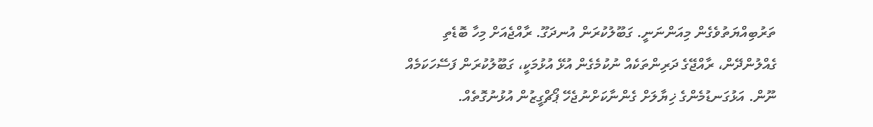ތަރުބިއްޔަތުވެގެން މިއަންނަނީ. ގަބޫލުކުރަން އުނދަގޫ. ރާއްޖެއަށް މިހާ ބޮޑެތި ގެއްލުންދޭން، ރާއްޖޭގެ ދަރިންތަކެއް ނުކުމެގެން އުޅޭ އުޅުމަކީ، ގަބޫލުކުރަން ފަސޭހަކަމެއް ނޫން. އަޅުގަނޑުމެންގެ ޚިޔާލަށް ގެންނާކަށްނުޖެހޭ ޕޯޗްގީޒުން އުޅުނުގޮތެއް.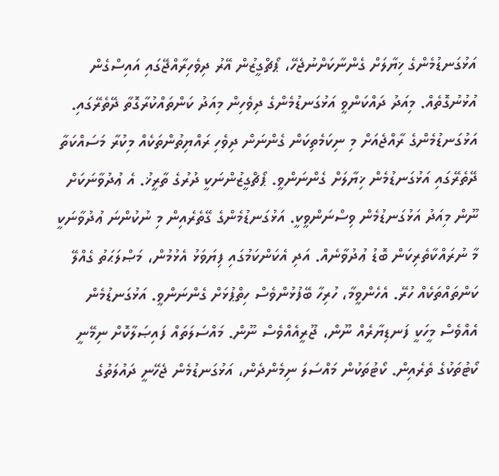އަޅުގަނޑުމެންގެ ޚިޔާލަށް ގެންނާކަށްނުޖެހޭ، ޕޯޗްގީޒުން އޭރު ދިވެހިރާއްޖޭގައި އައިސްގެން އުޅުނުގޮތެއް. މިއަދު ދައްކަންވީ އަޅުގަނޑުމެންގެ ދިވެހިން މިއަދު ކަންތައްކުރާގޮތާ ދޭތެރޭގައި. އަޅުގަނޑުމެންގެ ރާއްޖެއަށް މި ނިކަމެތިކަން ގެންނަން ދިވެހި ރައްޔިތުންތަކެއް މިކުރާ މަސައްކަތާ ދޭތެރޭގައި އަޅުގަނޑުމެން ޚިޔާލަށް ގެންނަންވީ. ޕޯޗްގީޒުންނަކީ ދުރުގެ ތާރީޚު. އެ ޢުދުވާނަކަށް ނޫން މިއަދު އަޅުގަނޑުމެން ވިސްނަންވީކީ. އަޅުގަނޑުމެންގެ ގޭތެރެއިން މި ނުކުންނަ ޢުދުވާނަކީ މާ ނުރައްކާތެރިކަން ބޮޑު ޢުދުވާނެއް. އަދި އެކަންކަމުގައި ފިޔަވަޅު އެޅުމުން، މަޞްލަޙަތު ގެއްލޭ ކަންތައްތަކެއް ހުރޭ. އެހެންވީމާ، ހުރިހާ ބޭފުޅުންވެސް ހިތްޕުޅަށް ގެންނަންވީ. އަޅުގަނޑުމެން އެއްވެސް މީހަކީ ފަނޑިޔާރެއް ނޫން، ޖޫރީއެއްވެސް ނޫން. މައްސަލަތައް ފައިޞަލާކޮށް ނިމޭނީ ކޯޓުތަކުގެ ތެރެއިން. ކޯޓުތަކުން މައްސަލަ ނިމެންދެން، އަޅުގަނޑުމެން ޖެހޭނީ ދައުލަތުގެ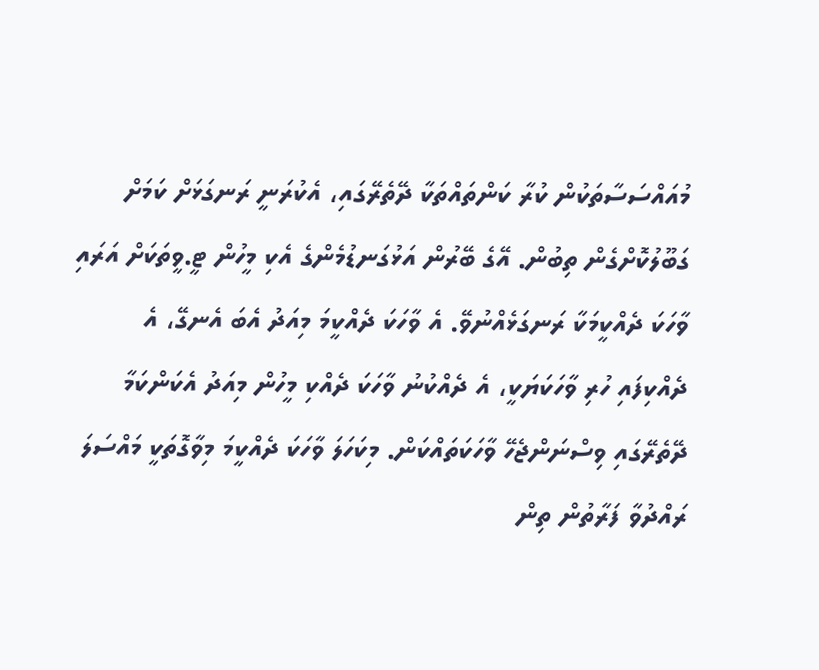މުއައްސަސާތަކުން ކުރާ ކަންތައްތަކާ ދޭތެރޭގައި، އެކުރަނީ ރަނގަޅަށް ކަމަށް ގަބޫލުކޮށްގެން ތިބުން. އޭގެ ބޭރުން އަޅުގަނޑުމެންގެ އެކި މީހުން ޓީ.ވީތަކަށް އަރައި ވާހަކަ ދެއްކީމަކާ ރަނގަޅެއްނުވޭ. އެ ވާހަކަ ދެއްކީމަ މިއަދު އެބަ އެނގޭ، އެ ދެއްކިފައި ހުރި ވާހަކަޔަކީ، އެ ދެއްކުނު ވާހަކަ ދެއްކި މީހުން މިއަދު އެކަންކަމާ ދޭތެރޭގައި ވިސްނަންޖެހޭ ވާހަކަތައްކަން. މިކަހަލަ ވާހަކަ ދެއްކީމަ މިވާގޮތަކީ މައްސަލަ ރައްދުވާ ފަރާތުން ތިން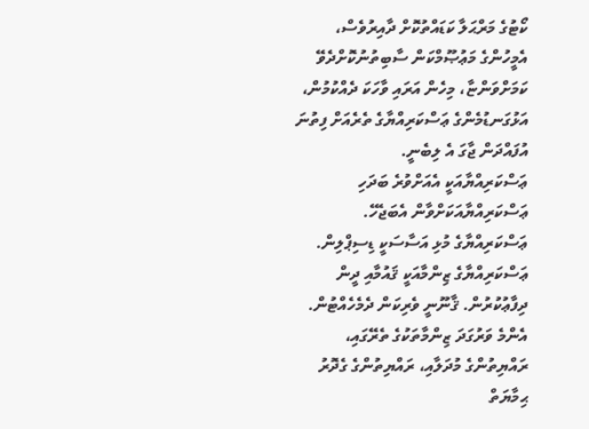ކޯޓުގެ މަރްޙަލާ ކަޑައްތުކޮށް ދާއިރުވެސް، އެމީހުންގެ މަޢުޞޫމްކަން ސާބިތުނުކޮށްދެވޭ ކަމަށްވަންޏާ، މިހެން އަރައި ވާހަކަ ދެއްކުމުން، އަޅުގަނޑުމެންގެ ޢަސްކަރިއްޔާގެ ތެރެއަށް ފިތުނަ އުފައްދަން ޖާގަ އެ ލިބެނީ.
ޢަސްކަރިއްޔާއަކީ އެއަށްވުރެ ބަދަހި ޢަސްކަރިއްޔާއަކަށްވާން އެބަޖެހޭ. ޢަސްކަރިއްޔާގެ މުޅި އަސާސަކީ ޑިސިޕްލިން. ޢަސްކަރިއްޔާގެ ޒިންމާއަކީ ޤައުމާއި ދީން ދިފާޢުކުރުން. ޤާނޫނީ ވެރިކަން ދެމެހެއްޓުން. އެންމެ ވަރުގަދަ ޒިންމާތަކުގެ ތެރޭގައި، ރައްޔިތުންގެ މުދަލާއި، ރައްޔިތުންގެ ގެދޮރު ޙިމާޔަތް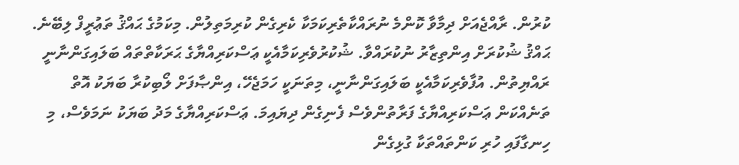ކުރުން. ރާއްޖެއަށް ދިމާވާ ކޮންމެ ނުރައްކާތެރިކަމަކާ ކެރިގެން ކުރިމަތިލުން. މިކަމުގެ ޙައްޤު ތަޢުރީފް ލިބޭނެ. ޙައްޤު ޝުކުރަށް އިންތިޒާރު ނުކުރައްވާ. ޝުކުރުވެރިކަމާއެކީ ޢަސްކަރިއްޔާގެ ޙަރަކާތްތައް ބަލައިގަންނާނީ ރައްޔިތުން. އުފާވެރިކަމާއެކީ ބަލައިގަންނާނީ، މިތަނަކީ ހަމަޖެހޭ، އިންޞާފަށް ލޯބިކުރާ ބަޔަކު އޮތް ތަނެއްކަން ޢަސްކަރިއްޔާގެ ފަރާތުންވެސް ފެނިގެން ދިޔައިމަ. ޢަސްކަރިއްޔާގެ މަދު ބަޔަކު ނަމަވެސް، މި ހިނގާފައި ހުރި ކަންތައްތަކާ ގުޅިގެން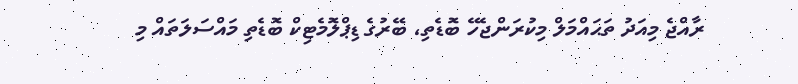ރާއްޖެ މިއަދު ތަޙައްމަލް މިކުރަންޖެހޭ ބޮޑެތި، ބޭރުގެ ޑިޕްލޮމެޓިކް ބޮޑެތި މައްސަލަތައް މި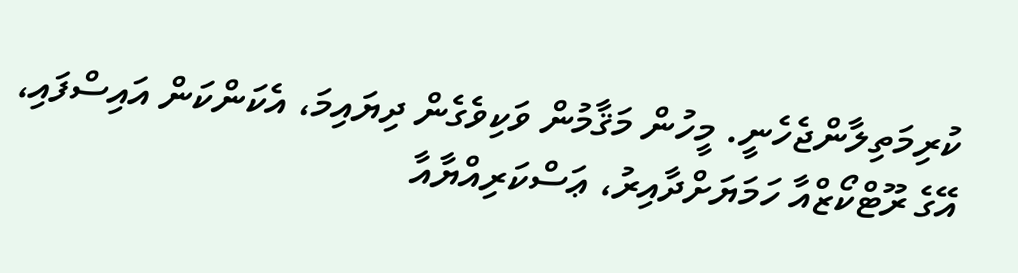ކުރިމަތިލާންޖެހެނީ. މީހުން މަޤާމުން ވަކިވެގެން ދިޔައިމަ، އެކަންކަން އައިސްފައި، އޭގެ ރޫޓްކޯޒްއާ ހަމަޔަށްދާއިރު، ޢަސްކަރިއްޔާއާ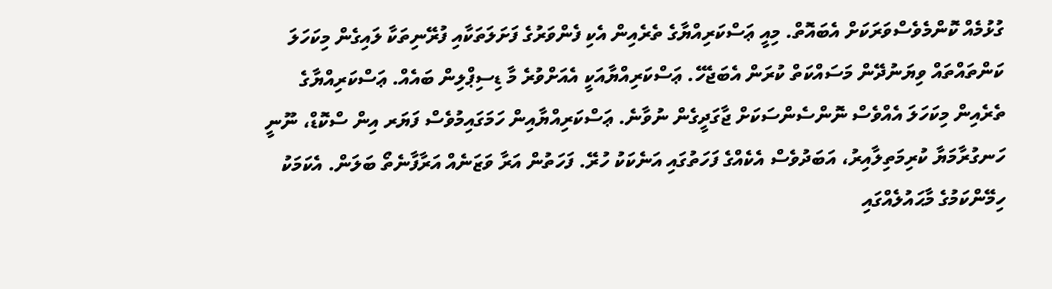ގުޅުމެއް ކޮންމެވެސްވަރަކަށް އެބައޮތް. މިއީ ޢަސްކަރިއްޔާގެ ތެރެއިން އެކި ފެންވަރުގެ ފަށަލަތަކާއި ފުރޭނިތަކާ ލައިގެން މިކަހަލަ ކަންތައްތައް ވިޔަނުދޭން މަސައްކަތް ކުރަން އެބަޖެހޭ. ޢަސްކަރިއްޔާއަކީ އެއަށްވުރެ މާ ޑިސިޕްލިން ބައެއް. ޢަސްކަރިއްޔާގެ ތެރެއިން މިކަހަލަ އެއްވެސް ނޮންސެންސަކަށް ޖާގަދީގެން ނުވާނެ. ޢަސްކަރިއްޔާއިން ހަމަގައިމުވެސް ފަޔަރ އިން ސްކޮޑް، ނޫނީ ހަނގުރާމަޔާ ކުރިމަތިލާއިރު، އަބަދުވެސް އެކެއްގެ ފަހަތުގައި އަނެކަކު ހުރޭ. ފަހަތުން އަރާ ވަޒަނެއް އަރާފާނެތޯ ބަލަން. އެކަމަކު ހިމޭންކަމުގެ މާޙައުލެއްގައި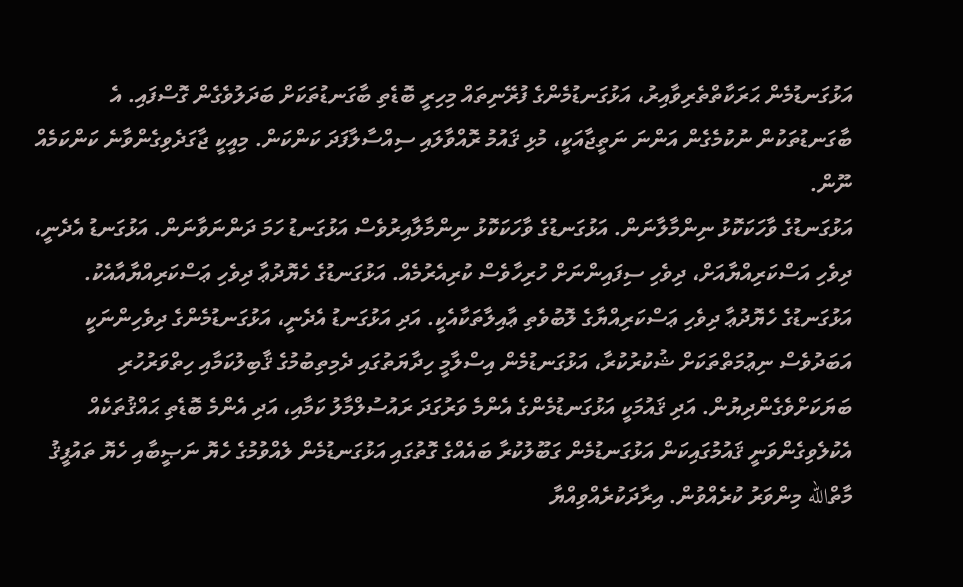އަޅުގަނޑުމެން ޙަރަކާތްތެރިވާއިރު، އަޅުގަނޑުމެންގެ ފުރޭނިތައް މިހިރީ ބޮޑެތި ބާގަނޑުތަކަށް ބަދަލުވެގެން ގޮސްފައި. އެ ބާގަނޑުތަކުން ނުކުމެގެން އަންނަ ނަތީޖާއަކީ، މުޅި ޤައުމު ރޮއްވާލައި ސިއްސާލާފަދަ ކަންކަން. މިއީކީ ޖާގަދެވިގެންވާނެ ކަންކަމެއް ނޫން.
އަޅުގަނޑުގެ ވާހަކަކޮޅު ނިންމާލާނަން. އަޅުގަނޑުގެ ވާހަކަކޮޅު ނިންމާލާއިރުވެސް އަޅުގަނޑު ހަމަ ދަންނަވާނަން. އަޅުގަނޑު އެދެނީ، ދިވެހި އަސްކަރިއްޔާއަށް، ދިވެހި ސިފައިންނަށް ހުރިހާވެސް ކުރިއެރުމެއް. އަޅުގަނޑުގެ ހެޔޮދުޢާ ދިވެހި ޢަސްކަރިއްޔާއާއެކު. އަޅުގަނޑުގެ ހެޔޮދުޢާ ދިވެހި ޢަސްކަރިއްޔާގެ ލޮބުވެތި ޢާއިލާތަކާއެކީ. އަދި އަޅުގަނޑު އެދެނީ، އަޅުގަނޑުމެންގެ ދިވެހިންނަކީ އަބަދުވެސް ނިޢުމަތްތަކަށް ޝުކުރުކުރާ، އަޅުގަނޑުމެން އިސްލާމީ ހިދާޔަތުގައި ދެމިތިބުމުގެ ޤާބިލުކަމާއި ހިތްވަރުހުރި ބަޔަކަށްވެގެންދިޔުން. އަދި ޤައުމަކީ އަޅުގަނޑުމެންގެ އެންމެ ވަރުގަދަ ރައުސުލްމާލު ކަމާއި، އަދި އެންމެ ބޮޑެތި ޙައްޤުތަކެއް އެކުލެވިގެންވަނީ ޤައުމުގައިކަން އަޅުގަނޑުމެން ގަބޫލުކުރާ ބައެއްގެ ގޮތުގައި އަޅުގަނޑުމެން ލެއްވުމުގެ ހެޔޮ ނަޞީބާއި ހެޔޮ ތައުފީޤު މާތްالله މިންވަރު ކުރެއްވުން. އިރާދަކުރެއްވިއްޔާ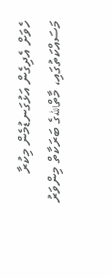ހެވަށް އެދިގެން އަޅުގަނޑުމެން މިކުރާ މަސައްކަތުގައި، މާތްاللهގެ ބަރަކާތް މިންވަރު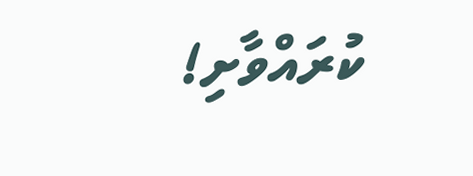ކުރައްވާށި!